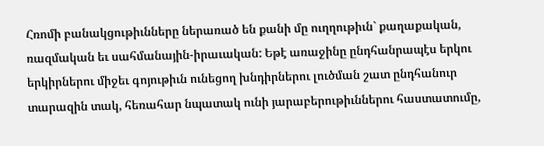Հռոմի բանակցութիւնները ներառած են քանի մը ուղղութիւն` քաղաքական, ռազմական եւ սահմանային-իրաւական: Եթէ առաջինը ընդհանրապէս երկու երկիրներու միջեւ գոյութիւն ունեցող խնդիրներու լուծման շատ ընդհանուր տարազին տակ, հեռահար նպատակ ունի յարաբերութիւններու հաստատումը,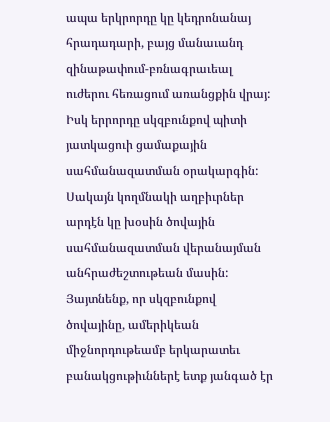ապա երկրորդը կը կեդրոնանայ հրադադարի, բայց մանաւանդ զինաթափում-բռնագրաւեալ ուժերու հեռացում առանցքին վրայ: Իսկ երրորդը սկզբունքով պիտի յատկացուի ցամաքային սահմանազատման օրակարգին: Սակայն կողմնակի աղբիւրներ արդէն կը խօսին ծովային սահմանազատման վերանայման անհրաժեշտութեան մասին:
Յայտնենք, որ սկզբունքով ծովայինը, ամերիկեան միջնորդութեամբ երկարատեւ բանակցութիւններէ ետք յանգած էր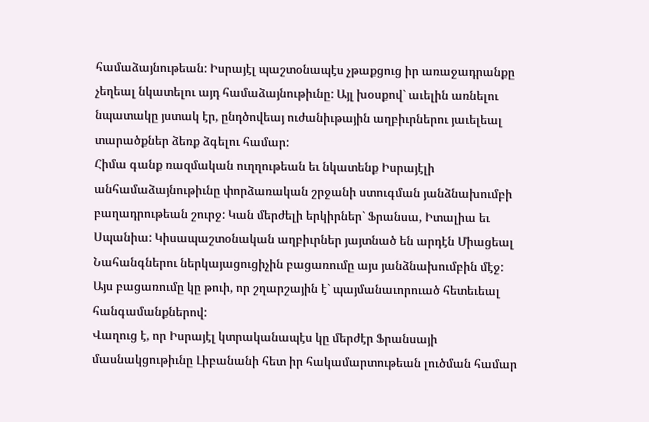համաձայնութեան: Իսրայէլ պաշտօնապէս չթաքցուց իր առաջադրանքը չեղեալ նկատելու այդ համաձայնութիւնը: Այլ խօսքով` աւելին առնելու նպատակը յստակ էր, ընդծովեայ ուժանիւթային աղբիւրներու յաւելեալ տարածքներ ձեռք ձգելու համար:
Հիմա գանք ռազմական ուղղութեան եւ նկատենք Իսրայէլի անհամաձայնութիւնը փորձառական շրջանի ստուգման յանձնախումբի բաղադրութեան շուրջ: Կան մերժելի երկիրներ` Ֆրանսա, Իտալիա եւ Սպանիա: Կիսապաշտօնական աղբիւրներ յայտնած են արդէն Միացեալ Նահանգներու ներկայացուցիչին բացառումը այս յանձնախումբին մէջ: Այս բացառումը կը թուի, որ շղարշային է` պայմանաւորուած հետեւեալ հանգամանքներով:
Վաղուց է, որ Իսրայէլ կտրականապէս կը մերժէր Ֆրանսայի մասնակցութիւնը Լիբանանի հետ իր հակամարտութեան լուծման համար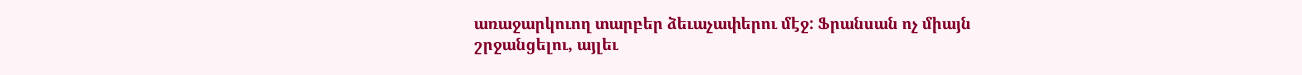առաջարկուող տարբեր ձեւաչափերու մէջ: Ֆրանսան ոչ միայն շրջանցելու, այլեւ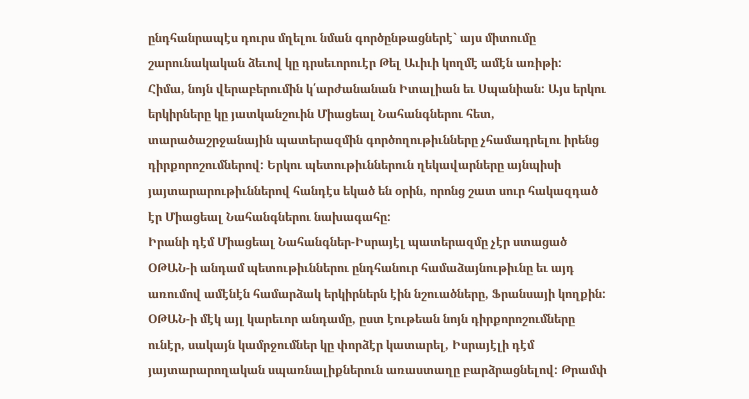ընդհանրապէս դուրս մղելու նման գործընթացներէ` այս միտումը շարունակական ձեւով կը դրսեւորուէր Թել Աւիւի կողմէ ամէն առիթի:
Հիմա, նոյն վերաբերումին կ՛արժանանան Իտալիան եւ Սպանիան: Այս երկու երկիրները կը յատկանշուին Միացեալ Նահանգներու հետ, տարածաշրջանային պատերազմին գործողութիւնները չհամադրելու իրենց դիրքորոշումներով: Երկու պետութիւններուն ղեկավարները այնպիսի յայտարարութիւններով հանդէս եկած են օրին, որոնց շատ սուր հակազդած էր Միացեալ Նահանգներու նախագահը:
Իրանի դէմ Միացեալ Նահանգներ-Իսրայէլ պատերազմը չէր ստացած ՕԹԱՆ-ի անդամ պետութիւններու ընդհանուր համաձայնութիւնը եւ այդ առումով ամէնէն համարձակ երկիրներն էին նշուածները, Ֆրանսայի կողքին: ՕԹԱՆ-ի մէկ այլ կարեւոր անդամը, ըստ էութեան նոյն դիրքորոշումները ունէր, սակայն կամրջումներ կը փորձէր կատարել, Իսրայէլի դէմ յայտարարողական սպառնալիքներուն առաստաղը բարձրացնելով: Թրամփ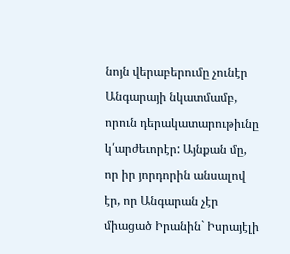նոյն վերաբերումը չունէր Անգարայի նկատմամբ, որուն դերակատարութիւնը կ՛արժեւորէր: Այնքան մը, որ իր յորդորին անսալով էր, որ Անգարան չէր միացած Իրանին` Իսրայէլի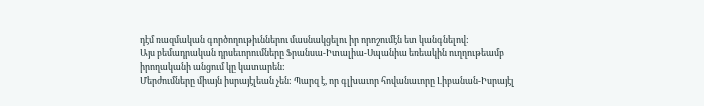դէմ ռազմական գործողութիւններու մասնակցելու իր որոշումէն ետ կանգնելով:
Այս բեմադրական դրսեւորումները Ֆրանսա-Իտալիա-Սպանիա եռեակին ուղղութեամբ իրողականի անցում կը կատարեն:
Մերժումները միայն իսրայէլեան չեն: Պարզ է, որ գլխաւոր հովանաւորը Լիբանան-Իսրայէլ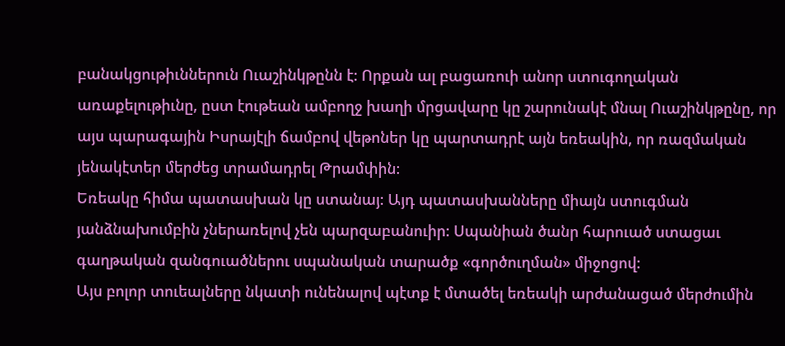բանակցութիւններուն Ուաշինկթընն է: Որքան ալ բացառուի անոր ստուգողական առաքելութիւնը, ըստ էութեան ամբողջ խաղի մրցավարը կը շարունակէ մնալ Ուաշինկթընը, որ այս պարագային Իսրայէլի ճամբով վեթոներ կը պարտադրէ այն եռեակին, որ ռազմական յենակէտեր մերժեց տրամադրել Թրամփին:
Եռեակը հիմա պատասխան կը ստանայ: Այդ պատասխանները միայն ստուգման յանձնախումբին չներառելով չեն պարզաբանուիր: Սպանիան ծանր հարուած ստացաւ գաղթական զանգուածներու սպանական տարածք «գործուղման» միջոցով:
Այս բոլոր տուեալները նկատի ունենալով պէտք է մտածել եռեակի արժանացած մերժումին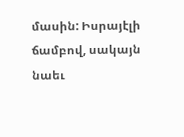մասին: Իսրայէլի ճամբով, սակայն նաեւ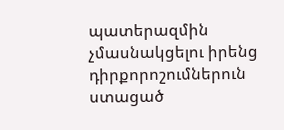պատերազմին չմասնակցելու իրենց դիրքորոշումներուն ստացած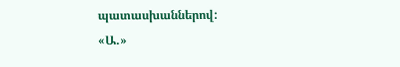պատասխաններով:
«Ա.»